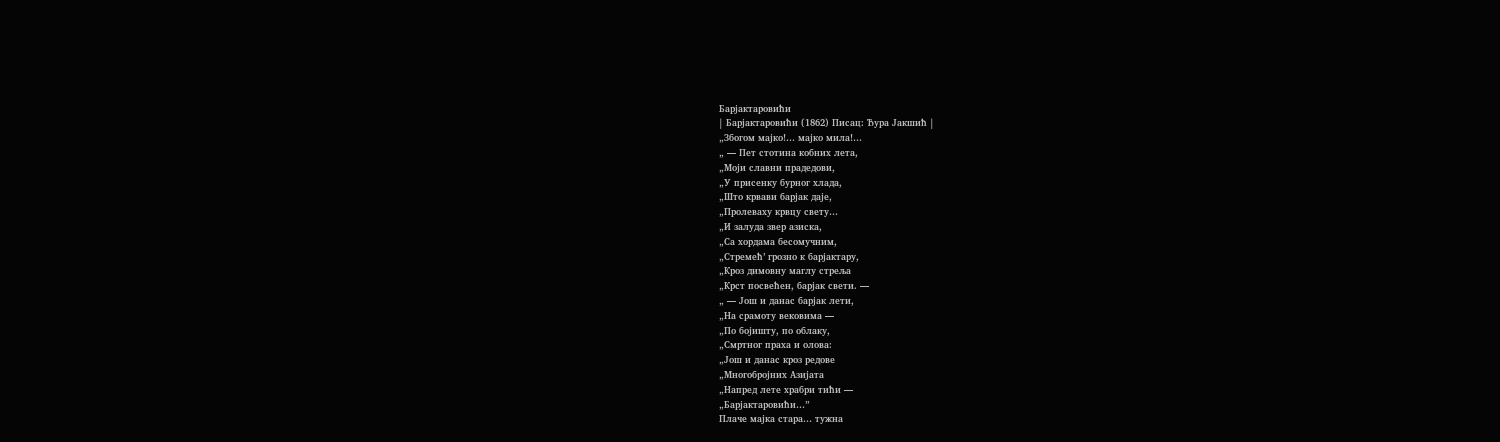Барјактаровићи
| Барјактаровићи (1862) Писац: Ђура Јакшић |
„Збогом мајко!… мајко мила!…
„ — Пет стотина кобних лета,
„Моји славни прадедови,
„У присенку бурног хлада,
„Што крвави барјак даје,
„Пролеваху крвцу свету…
„И залуда звер азиска,
„Са хордама бесомучним,
„Стремећ’ грозно к барјактару,
„Кроз димовну маглу стреља
„Крст посвећен, барјак свети. —
„ — Још и данас барјак лети,
„На срамоту вековима —
„По бојишту, по облаку,
„Смртног праха и олова:
„Још и данас кроз редове
„Многобројних Азијата
„Напред лете храбри тићи —
„Барјактаровићи…”
Плаче мајка стара… тужна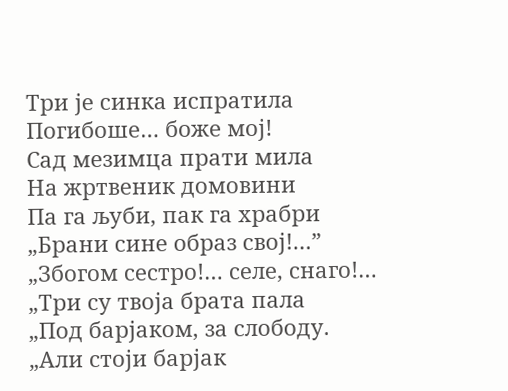Три је синка испратила
Погибоше… боже мој!
Сад мезимца прати мила
На жртвеник домовини
Па га љуби, пак га храбри
„Брани сине образ свој!…”
„Збогом сестро!… селе, снаго!…
„Три су твоја брата пала
„Под барјаком, за слободу.
„Али стоји барјак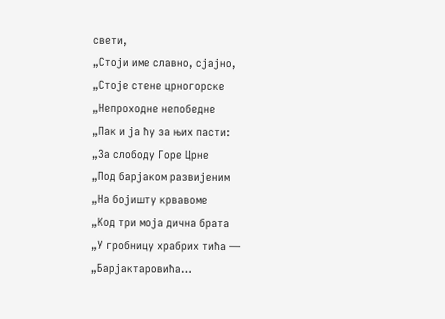свети,
„Стоји име славно, сјајно,
„Стоје стене црногорске
„Непроходне непобедне
„Пак и ја ћу за њих пасти:
„За слободу Горе Црне
„Под барјаком развијеним
„На бојишту крвавоме
„Код три моја дична брата
„У гробницу храбрих тића —
„Барјактаровића…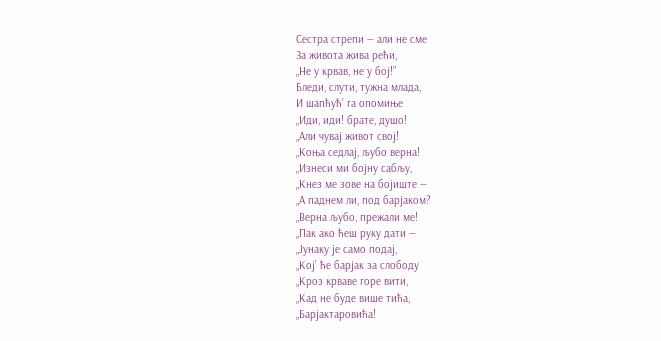Сестра стрепи — али не сме
За живота жива рећи,
„Не у крвав, не у бој!”
Бледи, слути, тужна млада,
И шапћућ’ га опомиње
„Иди, иди! брате, душо!
„Али чувај живот свој!
„Коња седлај, љубо верна!
„Изнеси ми бојну сабљу,
„Кнез ме зове на бојиште —
„А паднем ли, под барјаком?
„Верна љубо, прежали ме!
„Пак ако ћеш руку дати —
„Јунаку је само подај,
„Кој’ ће барјак за слободу
„Кроз крваве горе вити,
„Кад не буде више тића,
„Барјактаровића!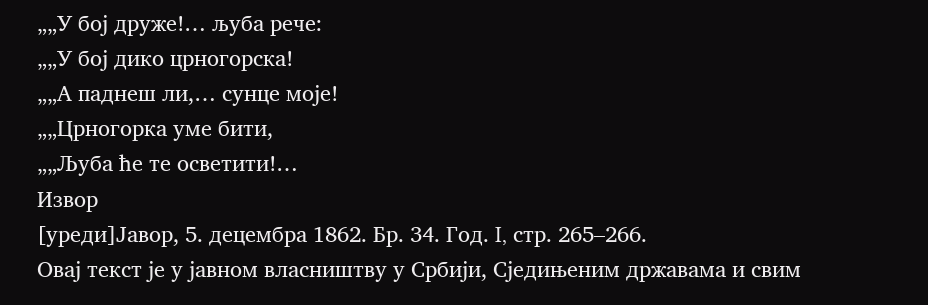„„У бој друже!… љуба рече:
„„У бој дико црногорска!
„„А паднеш ли,… сунце моје!
„„Црногорка уме бити,
„„Љуба ће те осветити!…
Извор
[уреди]Јавор, 5. децембра 1862. Бр. 34. Год. I, стр. 265–266.
Овај текст је у јавном власништву у Србији, Сједињеним државама и свим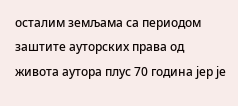осталим земљама са периодом заштите ауторских права од живота аутора плус 70 година јер је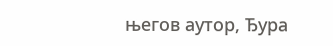његов аутор, Ђура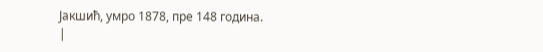Јакшић, умро 1878, пре 148 година.
|